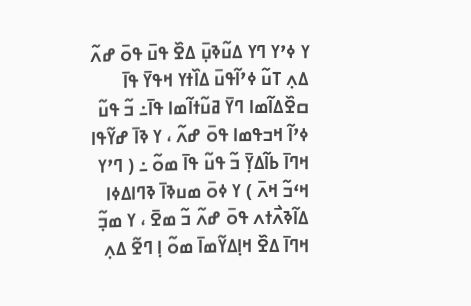ߌ ߦߴߌ ߣߌ ߡߎ߬ߢߎ߲߫ ߡߐ߰ ߟߎ߫ ߟߋ߫ ߝߍ߬ ߡߍ߲ ߠߎ߬ ߦߴߊ߬ߟߎ߫ ߡߊ߰ߙߌ ߞߟߌ߫ ߟߊ߫ ߛߐ߰ߡߊ߬ߘߊ ߣߌ߫ ߥߎ߬ߙߊ߬ߘߊ ߟߊ߫߸ ߏ߬ ߟߎ߬ ߦߴߊ߬ ߞߏߟߘߊ ߟߋ߫ ߝߍ߬ ، ߌ ߢߊ߫ ߝߌ߬ߟߊ ߞߣߊ߫ ߕߊ߬ߡߌ߲߫ ߏ߬ ߟߎ߬ ߟߊ߫ ߘߋ߬ ߸ ( ߣߴߌ ߞߵߏ߬ ߞߍ߫ ) ߌ ߦߋ߫ ߘߎߢߊ߫ ߢߣߊߡߦߊ ߡߊ߬ߢߍ߯ߙߍ ߟߋ߫ ߝߍ߬ ߏ߬ ߘߐ߫ ، ߌ ߘߏ߲߬ ߞߣߊ߫ ߡߐ߰ ߞߊ߲ߡߌ߬ߘߊ߫ ߘߋ߬ ߊ߲ ߣߐ߬ ߡߍ߲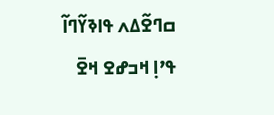ߛߣߐ߬ߡߍ ߟߊߢߌ߬ߣߊ߬ ߟߴߊ߲ ߞߏߝߐ ߞߐ߫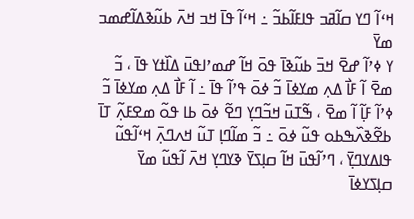ߞߵߊ߬ ߣߌ ߛߊ߬ߥߏ ߟߊߓߊ߬ߕߏ߬ ߸ ߞߵߊ߬ ߟߊ߫ ߞߏ ߞߍ߫ ߕߎ߬ߢߡߊ߬ߝߘߏ ߘߌ߫
ߌ ߦߴߊ߬ ߝߐ߫ ߞߏ߫ ߕߎ߬ߢߊ߫ ߟߋ߫ ߞߊ߬ ߝߘߴߊߟߎ߫ ߡߊ߰ߙߌ ߟߊ߫ ، ߏ߬ ߘߐ߫ ߊ߬ ߓߊ߯ ߡߍ߲ ߘߌߦߊ߫ ߏ߬ ߦߋ߫ ߟߴߊ߬ ߟߊ߫ ߸ ߊ߬ ߓߊ߯ ߡߍ߲ ߘߌߦߊ߫ ߏ߬ ߦߴߊ߬ ߓߊ߲߬ ߊ߬ ߘߐ߫ ، ߒ߬ߠߎ߫ ߞߏ߬ߣߌ߲ ߣߐ߬ ߦߋ߫ ߕߊ ߟߋ߬ ߘߐߓߍ߲߬ ߠߊ߫ ߕߐ߬ߢߍ߰ߒߕߋ ߟߎ߬ ߦߋ߫ ߸ ߏ߬ ߘߊ߬ߣߊ߲ ߠߎ߬ ߞߍߣߍ߲߫ ߞߵߊ߬ߟߎ߬ ߟߊߡߌߣߌ߲߫ ، ߣߴߊ߬ߟߎ߫ ߞߊ߬ ߛߊ߲ߖߌ߫ ߢߌߣߌ߲ ߞߍ߫ ߊ߬ߟߎ߬ ߘߌ߫ ߛߊ߲ߖߌߦߊ߫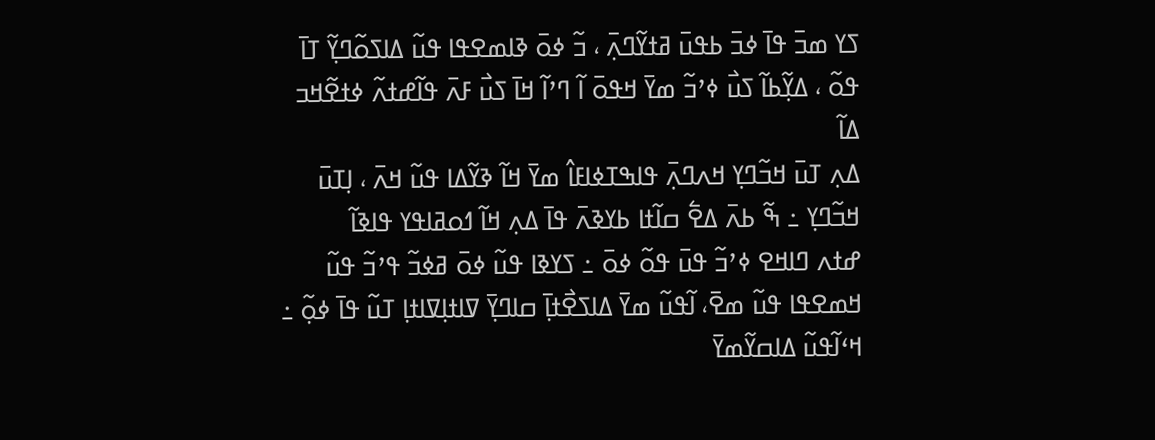ߖߌ ߘߏ߫ ߟߊ߫ ߦߏ߫ ߕߟߎ߫ ߥߙߌ߬ߣߍ߲߫ ، ߏ߬ ߦߋ߫ ߢߊߘߐߟߊ ߟߎ߬ ߡߊߖߋ߬ߣߌ߲߬ ߠߊ߫ ߟߋ߬ ، ߡߌ߲߬ߕߊ߬ ߖߎ߯ ߦߴߏ߬ ߘߌ߫ ߞߟߋ߫ ߊ߬ ߣߴߊ߬ ߞߊ߫ ߖߎ߯ ߓߍ߫ ߟߊ߬ߝߙߍ߬ ߦߙߐ߬ߞߏ ߡߊ߬
ߡߍ߲ ߠߎ߫ ߞߏ߬ߣߌ߲ ߞߍߣߍ߲߫ ߟߊߒߠߦߊߓߊ߮ ߘߌ߫ ߞߊ߬ ߢߌ߬ߡߊ ߟߎ߬ ߞߍ߫ ، ߊ߲ߠߎ߫ ߞߏ߬ߣߌ߲ ߸ ߒ߬ ߕߍ߫ ߡߐ߱ ߛߊ߬ߙߊ ߕߌߢߍ߫ ߟߊ߫ ߡߍ߲ ߞߊ߬ ߗߋߥߊߟߌ ߟߊߢߊ߬
ߝߙߍ ߣߊߞߐ ߦߴߏ߬ ߟߎ߫ ߟߋ߬ ߦߋ߫ ߸ ߖߌߢߊ ߟߎ߬ ߦߋ߫ ߥߦߏ߬ ߟߴߏ߬ ߟߎ߬ ߞߘߐߟߊ ߟߎ߬ ߘߐ߫، ߊ߬ߟߎ߬ ߘߌ߫ ߡߊߖߐ߯ߙߊ߲߫ ߛߊߣߌ߲߫ ߜߊߙߊ߲ߜߊߙߊ߲ ߠߎ߬ ߟߊ߫ ߦߋ߲߬ ߸ ߞߵߊ߬ߟߎ߬ ߡߊߛߌ߬ߘߌ߫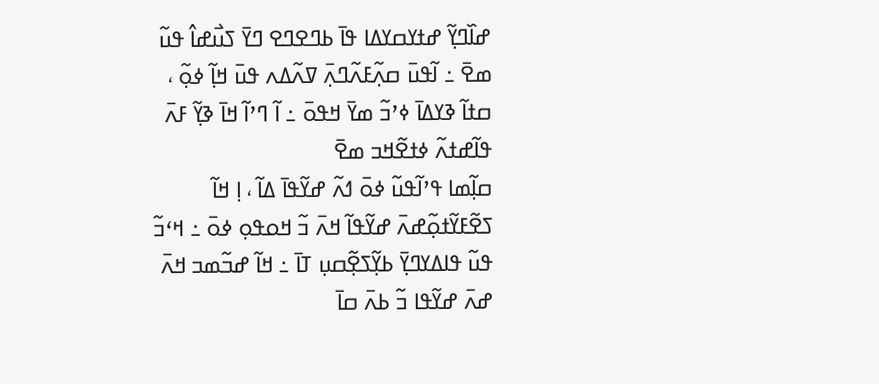ߝߊ߰ߣߌ߲߬ ߝߙߌߛߌߡߊ ߟߊ߫ ߕߣߐߣߐ ߣߌ߫ ߖߎ߯ߝߊ߮ ߟߎ߬ ߘߐ߫ ߸ ߊ߬ߟߎ߫ ߛߍ߲߬ߓߍ߬ߣߍ߲߫ ߜߍ߬ߡߍ ߟߎ߫ ߞߊ߲߬ ߦߋ߲߬ ، ߛߙߊ߬ ߢߌߡߊ߫ ߦߴߏ߬ ߘߌ߫ ߞߟߋ߫ ߸ ߊ߬ ߣߴߊ߬ ߞߊ߫ ߢߌ߲߬ ߓߍ߫ ߟߊ߬ߝߙߍ߬ ߦߙߐ߬ߞߏ ߘߐ߫
ߛߊ߲߬ߘߊ ߟߴߊ߬ߟߎ߬ ߦߋ߫ ߗߍ߬ ߝߌ߬ߟߊ߫ ߡߊ߬ ، ߊ߲ ߞߊ߬ ߖߐ߬ߓߌ߬ߙߋ߲߬ߝߍ߫ ߝߌ߬ߟߊ߬ ߞߍ߫ ߏ߬ ߞߋߟߋ߲ ߦߋ߫ ߸ ߞߵߏ߬ ߟߎ߬ ߟߊߡߌߣߌ߲߫ ߕߌ߲߬ߖߐ߲߬ߛߎ߲ ߠߊ߫ ߸ ߞߊ߬ ߝߏ߬ߘߏ ߞߍ߫ ߝߍ߫ ߝߌ߬ߟߊ ߏ߬ ߕߍ߫ ߛߊ߫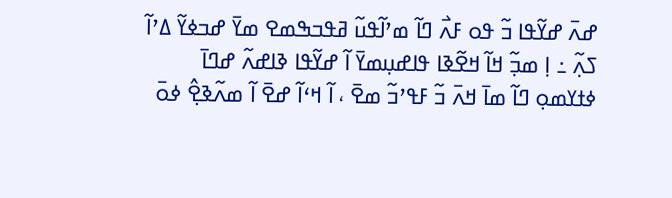ߝߍ߫ ߝߌ߬ߟߊ ߏ߬ ߟߋ ߓߍ߯ ߣߊ߬ ߘߴߊ߬ߟߎ߬ ߥߟߏߒߘߐ ߘߌ߫ ߝߏߦߌ߬ ߡߴߊ߬ ߖߍ߲߬ ߸ ߊ߲ ߘߏ߲߬ ߞߊ߬ ߞߐ߬ߢߊ ߟߊߝߎ߲ߘߌ߫ ߊ߬ ߝߌ߬ߟߊ ߢߊߝߍ߬ ߝߣߊ߫
ߦߙߌߘߋ߲ ߣߊ߬ ߘߊ߫ ߞߍ߫ ߏ߬ ߓߟߴߏ߬ ߘߐ߫ ، ߊ߬ ߞߵߊ߬ ߝߐ߫ ߊ߬ ߘߍ߬ߢߐ߲߮ ߦߋ߫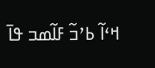ߞߵߊ߬ ߕߴߏ߬ ߓߊ߬ߘߏ ߟߊ߫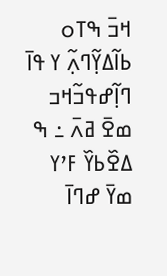ߞߏ߫ ߒߠߋ ߕߊ߬ߡߌ߲߬ߣߍ߲߬ ߌ ߟߊ߫ ߣߊ߲߬ߝߟߏ߬ߞߏ ߘߐ߫ ߥߍ߫ ߸ ߒ ߡߐ߰ߕߌ߰ ߓߴߌ ߘߌ߫ ߝߣߊ߫